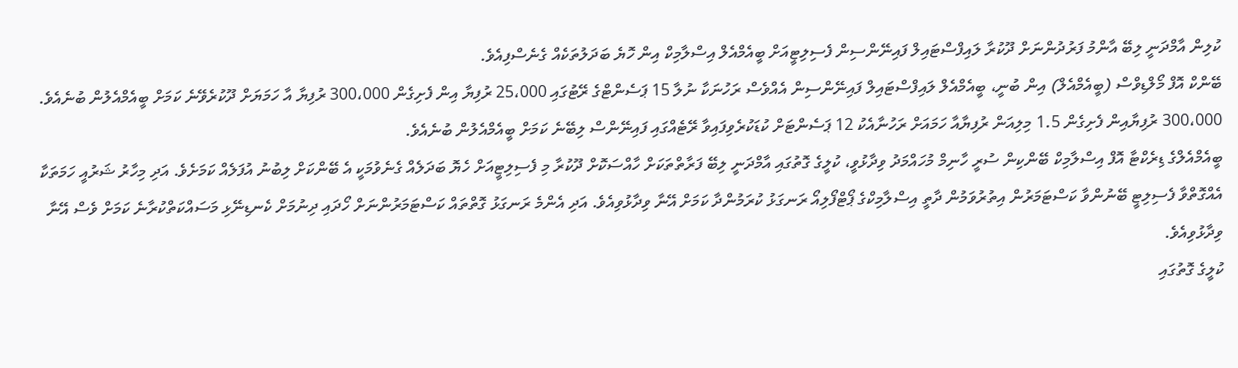ކުލިން އާމްދަނީ ލިބޭ އާންމު ފަރުދުންނަށް ދޫކުރާ ލައިފްސްޓައިލް ފައިނޭންސިން ފެސިލިޓީއަށް ބީއެމްއެލް އިސްލާމިކް އިން ހޮޔެ ބަދަލުތަކެއް ގެނެސްފިއެވެ.
ބޭންކް އޮފް މޯލްޑިވްސް (ބީއެމްއެލް) އިން ބުނީ، ބީއެމްއެލް ލައިފްސްޓައިލް ފައިނޭންސިން އެއްވެސް ރަހުނަކާ ނުލާ 15 ޕަސެންޓްގެ ރޭޓުގައި 25،000 ރުފިޔާ އިން ފެށިގެން 300،000 ރުފިޔާ އާ ހަމަޔަށް ދޫކުރެވޭނެ ކަމަށް ބީއެމްއެލުން ބުނެއެވެ. 300،000 ރުފިޔާއިން ފެށިގެން 1.5 މިލިއަން ރުފިޔާއާ ހަމައަށް ރަހުނާއެކު 12 ޕަސެންޓަށް ކުޑަކުރެވިފައިވާ ރޭޓެއްގައި ފައިނޭންސް ލިބޭނެ ކަމަށް ބީއެމްއެލުން ބުނެއެވެ.
ބީއެމްއެލްގެ ޑިރެކްޓާ އޮފް އިސްލާމިކް ބޭންކިން ސުރީ ހާނިމް މުހައްމަދު ވިދާޅުވީ، ކުލީގެ ގޮތުގައި އާމްދަނީ ލިބޭ ފަރާތްތަކަށް ހާއްސަކޮށް ދޫކުރާ މި ފެސިލިޓީއަށް ހެޔޮ ބަދަލެއް ގެނެވުމަކީ އެ ބޭންކަށް ލިބުނު އުފަލެއް ކަމަށެވެ. އަދި މިހާރު ޝަރުއީ ހަމަތަކާ އެއްގޮތްވާ ފެސިލިޓީ ބޭނުންވާ ކަސްޓަމަރުން އިތުރުވަމުން ދާތީ އިސްލާމިކްގެ ޕޯޓްފޯލިއޯ ރަނގަޅު ކުރަމުންދާ ކަމަށް އޭނާ ވިދާޅުވިއެވެ. އަދި އެންމެ ރަނގަޅު ގޮތްތައް ކަސްޓަމަރުންނަށް ހޯދައި ދިނުމަށް ކެނޑިނޭޅި މަސައްކަތްކުރާނެ ކަމަށް ވެސް އޭނާ ވިދާޅުވިއެވެ.
ކުލީގެ ގޮތުގައި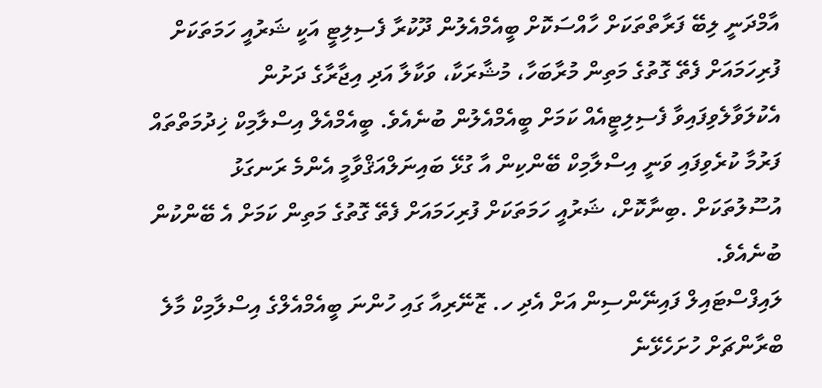އާމްދަނީ ލިބޭ ފަރާތްތަކަށް ހާއްސަކޮށް ބީއެމްއެލުން ދޫކުރާ ފެސިލިޓީ އަކީ ޝަރުއީ ހަމަތަކަށް ފުރިހަމައަށް ފެތޭ ގޮތުގެ މަތިން މުރާބަހާ، މުޝާރަކާ، ވަކާލާ އަދި އިޖާރާގެ ދަށުން އެކުލަވާލެވިފައިވާ ފެސިލިޓީއެއް ކަމަށް ބީއެމްއެލުން ބުނެއެވެ. ބީއެމްއެލް އިސްލާމިކް ޚިދުމަތްތައް ފަރުމާ ކުރެވިފައި ވަނީ އިސްލާމިކް ބޭންކިން އާ ގުޅޭ ބައިނަލްއަޤްވާމީ އެންމެ ރަނގަޅު އުސޫލުތަކަށް .ބިނާކޮށް، ޝަރުއީ ހަމަތަކަށް ފުރިހަމައަށް ފެތޭ ގޮތުގެ މަތިން ކަމަށް އެ ބޭންކުން ބުނެއެވެ.
ލައިފްސްޓައިލް ފައިނޭންސިން އަށް އެދި ހ. ޒޮނޭރިއާ ގައި ހުންނަ ބީއެމްއެލްގެ އިސްލާމިކް މާލެ ބްރާންޗަށް ހުށަހެޅޭނެ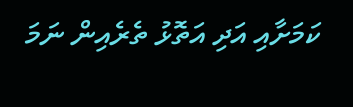ކަމަށާއި އަދި އަތޮޅު ތެރެއިން ނަމަ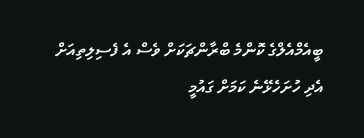ބީއެމްއެލްގެ ކޮންމެ ބްރާންޗަކަށް ވެސް އެ ފެސިލިތިއަށް އެދި ހުށަހެޅޭނެ ކަމަށް ގައުމީ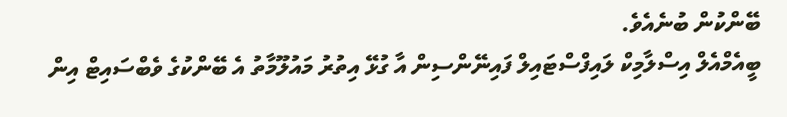ބޭންކުން ބުނެއެވެ.
ބީއެމްއެލް އިސްލާމިކް ލައިފްސްޓައިލް ފައިނޭންސިން އާ ގުޅޭ އިތުރު މައުލޫމާތު އެ ބޭންކުގެ ވެބްސައިޓް އިން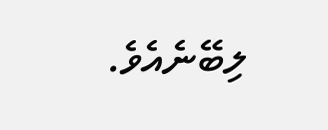ލިބޭނެއެވެ.